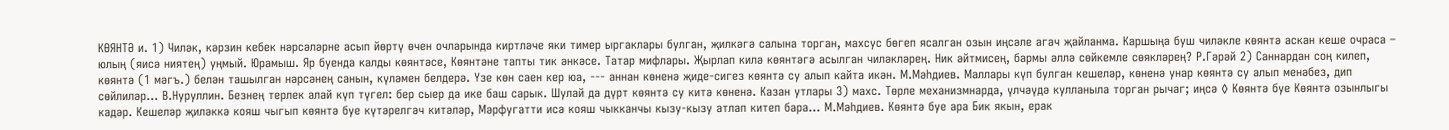КӨЯНТӘ и. 1) Чиләк, кәрзин кебек нәрсәләрне асып йөртү өчен очларында киртләче яки тимер ыргаклары булган, җилкәгә салына торган, махсус бөгеп ясалган озын иңсәле агач җайланма. Каршыңа буш чиләкле көянтә аскан кеше очраса – юлың (яисә ниятең) уңмый. Юрамыш. Яр буенда калды көянтәсе, Көянтәне тапты тик әнкәсе. Татар мифлары. Җырлап килә көянтәгә асылган чиләкләрең. Ник әйтмисең, бармы әллә сөйкемле сөякләрең? Р.Гәрәй 2) Саннардан соң килеп, көянтә (1 мәгъ.) белән ташылган нәрсәнең санын, күләмен белдерә. Үзе көн саен кер юа, --- аннан көненә җиде-сигез көянтә су алып кайта икән. М.Мәһдиев. Маллары күп булган кешеләр, көненә унар көянтә су алып менәбез, дип сөйлиләр... В.Нуруллин. Безнең терлек алай күп түгел: бер сыер да ике баш сарык. Шулай да дүрт көянтә су китә көненә. Казан утлары 3) махс. Төрле механизмнарда, үлчәүдә кулланыла торган рычаг; иңсә ◊ Көянтә буе Көянтә озынлыгы кадәр. Кешеләр җиләккә кояш чыгып көянтә буе күтәрелгәч китәләр, Мәрфугатти исә кояш чыкканчы кызу-кызу атлап китеп бара... М.Мәһдиев. Көянтә буе ара Бик якын, ерак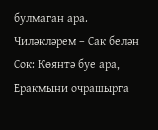булмаган ара. Чиләкләрем – Сак белән Сок: Көянтә буе ара, Еракмыни очрашырга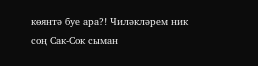көянтә буе ара?! Чиләкләрем ник соң Сак-Сок сыман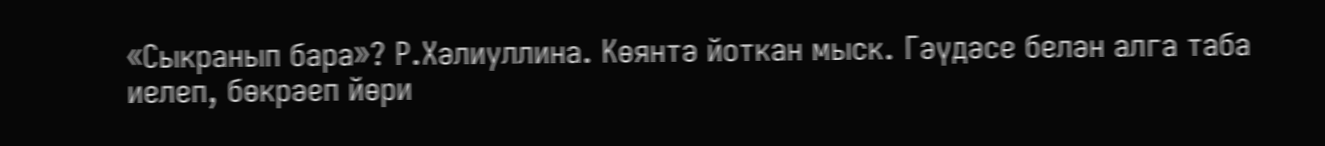«Сыкранып бара»? Р.Хәлиуллина. Көянтә йоткан мыск. Гәүдәсе белән алга таба иелеп, бөкрәеп йөри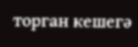торган кешегә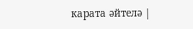карата әйтелә |